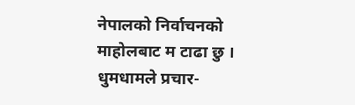नेपालको निर्वाचनको माहोलबाट म टाढा छु । धुमधामले प्रचार-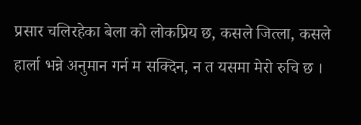प्रसार चलिरहेका बेला को लोकप्रिय छ, कसले जित्ला, कसले हार्ला भन्ने अनुमान गर्न म सक्दिन, न त यसमा मेरो रुचि छ ।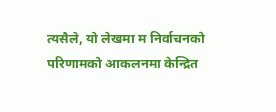त्यसैले, यो लेखमा म निर्वाचनको परिणामको आकलनमा केन्द्रित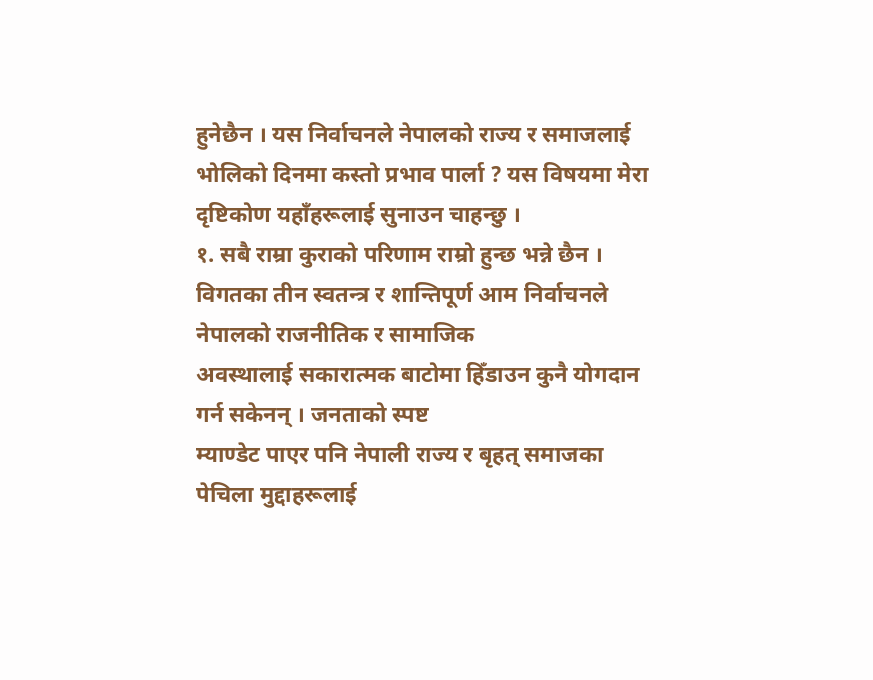हुनेछैन । यस निर्वाचनले नेपालको राज्य र समाजलाई भोलिको दिनमा कस्तो प्रभाव पार्ला ? यस विषयमा मेरा दृष्टिकोण यहाँहरूलाई सुनाउन चाहन्छु ।
१. सबै राम्रा कुराको परिणाम राम्रो हुन्छ भन्ने छैन ।
विगतका तीन स्वतन्त्र र शान्तिपूर्ण आम निर्वाचनले नेपालको राजनीतिक र सामाजिक
अवस्थालाई सकारात्मक बाटोमा हिँडाउन कुनै योगदान गर्न सकेनन् । जनताको स्पष्ट
म्याण्डेट पाएर पनि नेपाली राज्य र बृहत् समाजका पेचिला मुद्दाहरूलाई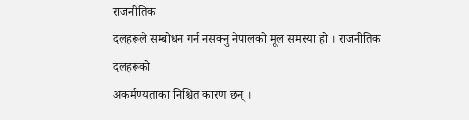राजनीतिक
दलहरूले सम्बोधन गर्न नसक्नु नेपालको मूल समस्या हो । राजनीतिक दलहरूको
अकर्मण्यताका निश्चित कारण छन् ।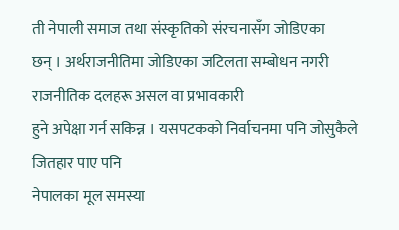ती नेपाली समाज तथा संस्कृतिको संरचनासँग जोडिएका
छन् । अर्थराजनीतिमा जोडिएका जटिलता सम्बोधन नगरी राजनीतिक दलहरू असल वा प्रभावकारी
हुने अपेक्षा गर्न सकिन्न । यसपटकको निर्वाचनमा पनि जोसुकैले जितहार पाए पनि
नेपालका मूल समस्या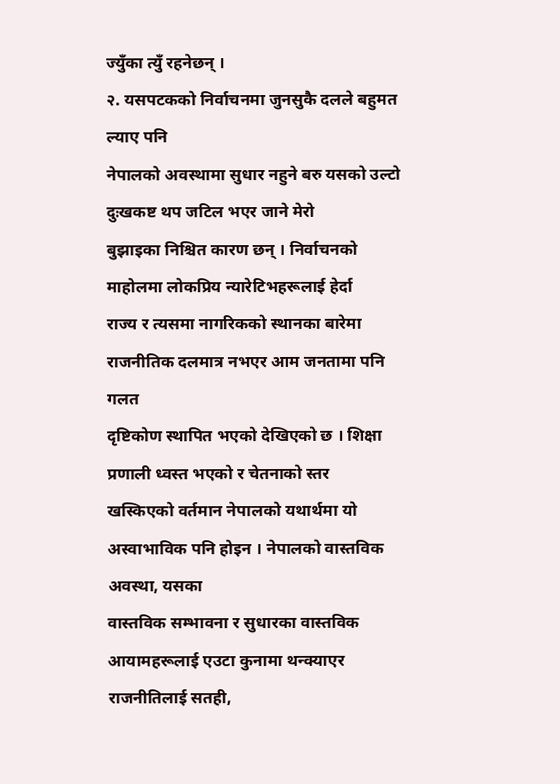ज्युँका त्युँ रहनेछन् ।
२. यसपटकको निर्वाचनमा जुनसुकै दलले बहुमत ल्याए पनि
नेपालको अवस्थामा सुधार नहुने बरु यसको उल्टो दुःखकष्ट थप जटिल भएर जाने मेरो
बुझाइका निश्चित कारण छन् । निर्वाचनको माहोलमा लोकप्रिय न्यारेटिभहरूलाई हेर्दा
राज्य र त्यसमा नागरिकको स्थानका बारेमा राजनीतिक दलमात्र नभएर आम जनतामा पनि गलत
दृष्टिकोण स्थापित भएको देखिएको छ । शिक्षा प्रणाली ध्वस्त भएको र चेतनाको स्तर
खस्किएको वर्तमान नेपालको यथार्थमा यो अस्वाभाविक पनि होइन । नेपालको वास्तविक
अवस्था, यसका
वास्तविक सम्भावना र सुधारका वास्तविक आयामहरूलाई एउटा कुनामा थन्क्याएर
राजनीतिलाई सतही,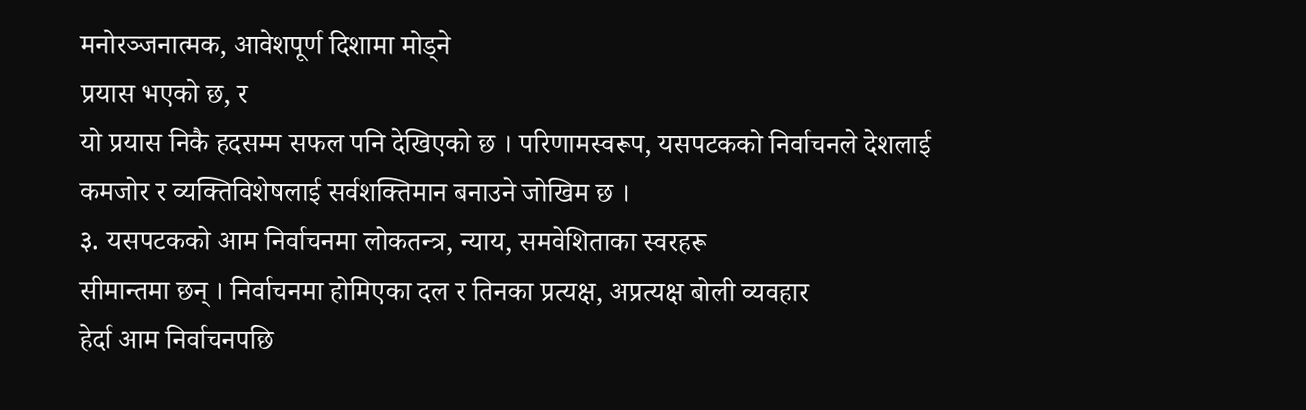मनोरञ्जनात्मक, आवेशपूर्ण दिशामा मोड्ने
प्रयास भएको छ, र
यो प्रयास निकै हदसम्म सफल पनि देखिएको छ । परिणामस्वरूप, यसपटकको निर्वाचनले देशलाई
कमजोर र व्यक्तिविशेषलाई सर्वशक्तिमान बनाउने जोखिम छ ।
३. यसपटकको आम निर्वाचनमा लोकतन्त्र, न्याय, समवेशिताका स्वरहरू
सीमान्तमा छन् । निर्वाचनमा होमिएका दल र तिनका प्रत्यक्ष, अप्रत्यक्ष बोली व्यवहार
हेर्दा आम निर्वाचनपछि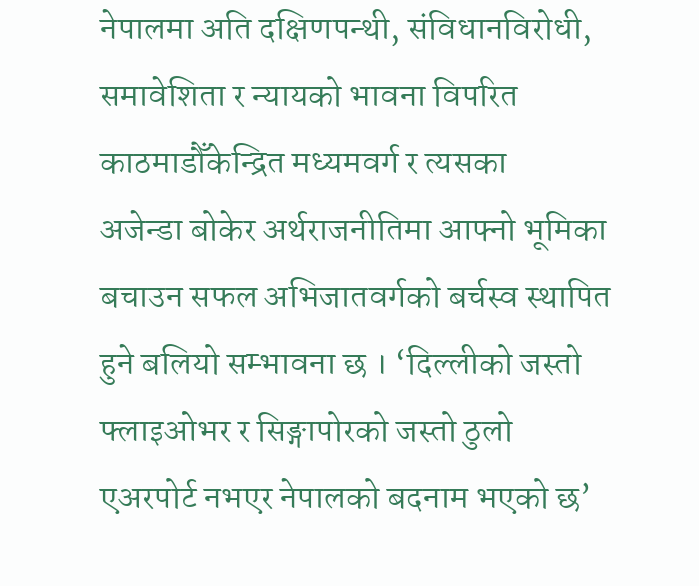नेपालमा अति दक्षिणपन्थी, संविधानविरोधी, समावेशिता र न्यायको भावना विपरित काठमाडौँकेन्द्रित मध्यमवर्ग र त्यसका
अजेन्डा बोकेर अर्थराजनीतिमा आफ्नो भूमिका बचाउन सफल अभिजातवर्गको बर्चस्व स्थापित
हुने बलियो सम्भावना छ । ‘दिल्लीको जस्तो फ्लाइओभर र सिङ्गापोरको जस्तो ठुलो
एअरपोर्ट नभएर नेपालको बदनाम भएको छ’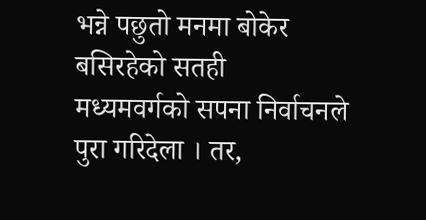भन्ने पछुतो मनमा बोकेर बसिरहेको सतही
मध्यमवर्गको सपना निर्वाचनले पुरा गरिदेला । तर,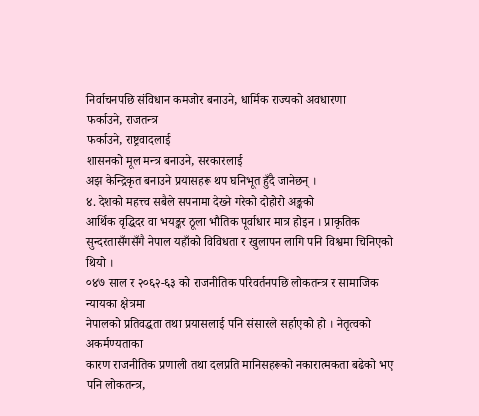निर्वाचनपछि संविधान कमजोर बनाउने, धार्मिक राज्यको अवधारणा
फर्काउने, राजतन्त्र
फर्काउने, राष्ट्रवादलाई
शासनको मूल मन्त्र बनाउने, सरकारलाई
अझ केन्द्रिकृत बनाउने प्रयासहरू थप घनिभूत हुँदै जानेछन् ।
४. देशको महत्त्व सबैले सपनामा देख्ने गरेको दोहोरो अङ्कको
आर्थिक वृद्धिदर वा भयङ्कर ठूला भौतिक पूर्वाधार मात्र होइन । प्राकृतिक
सुन्दरतासँगसँगै नेपाल यहाँको विविधता र खुलापन लागि पनि विश्वमा चिनिएको थियो ।
०४७ साल र २०६२-६३ को राजनीतिक परिवर्तनपछि लोकतन्त्र र सामाजिक न्यायका क्षेत्रमा
नेपालको प्रतिवद्धता तथा प्रयासलाई पनि संसारले सर्हाएको हो । नेतृत्वको अकर्मण्यताका
कारण राजनीतिक प्रणाली तथा दलप्रति मानिसहरूको नकारात्मकता बढेको भए पनि लोकतन्त्र,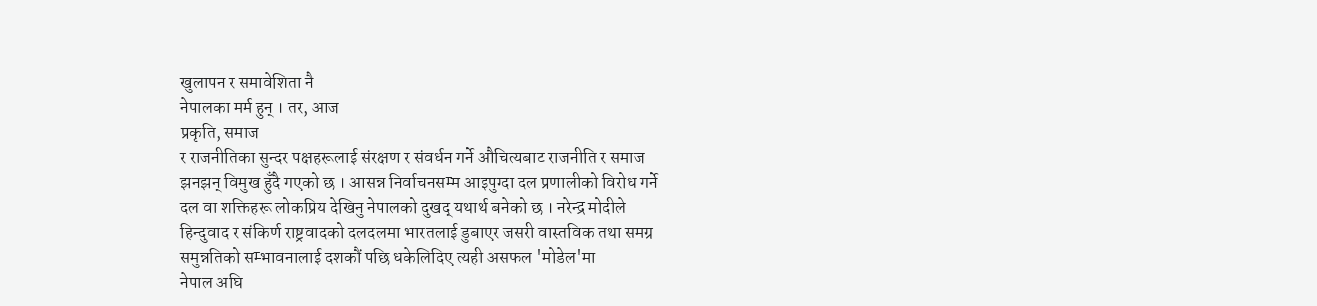खुलापन र समावेशिता नै
नेपालका मर्म हुन् । तर, आज
प्रकृति, समाज
र राजनीतिका सुन्दर पक्षहरूलाई संरक्षण र संवर्धन गर्ने औचित्यबाट राजनीति र समाज
झनझन् विमुख हुँदै गएको छ । आसन्न निर्वाचनसम्म आइपुग्दा दल प्रणालीको विरोध गर्ने
दल वा शक्तिहरू लोकप्रिय देखिनु नेपालको दुखद् यथार्थ बनेको छ । नरेन्द्र मोदीले
हिन्दुवाद र संकिर्ण राष्ट्रवादको दलदलमा भारतलाई डुबाएर जसरी वास्तविक तथा समग्र
समुन्नतिको सम्भावनालाई दशकौं पछि धकेलिदिए त्यही असफल 'मोडेल'मा
नेपाल अघि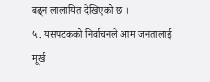बढ्न लालायित देखिएको छ ।
५. यसपटकको निर्वाचनले आम जनतालाई मूर्ख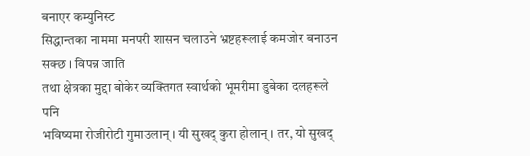बनाएर कम्युनिस्ट
सिद्धान्तका नाममा मनपरी शासन चलाउने भ्रष्टहरूलाई कमजोर बनाउन सक्छ । विपन्न जाति
तथा क्षेत्रका मुद्दा बोकेर व्यक्तिगत स्वार्थको भूमरीमा डुबेका दलहरूले पनि
भविष्यमा रोजीरोटी गुमाउलान् । यी सुखद् कुरा होलान् । तर, यो सुखद्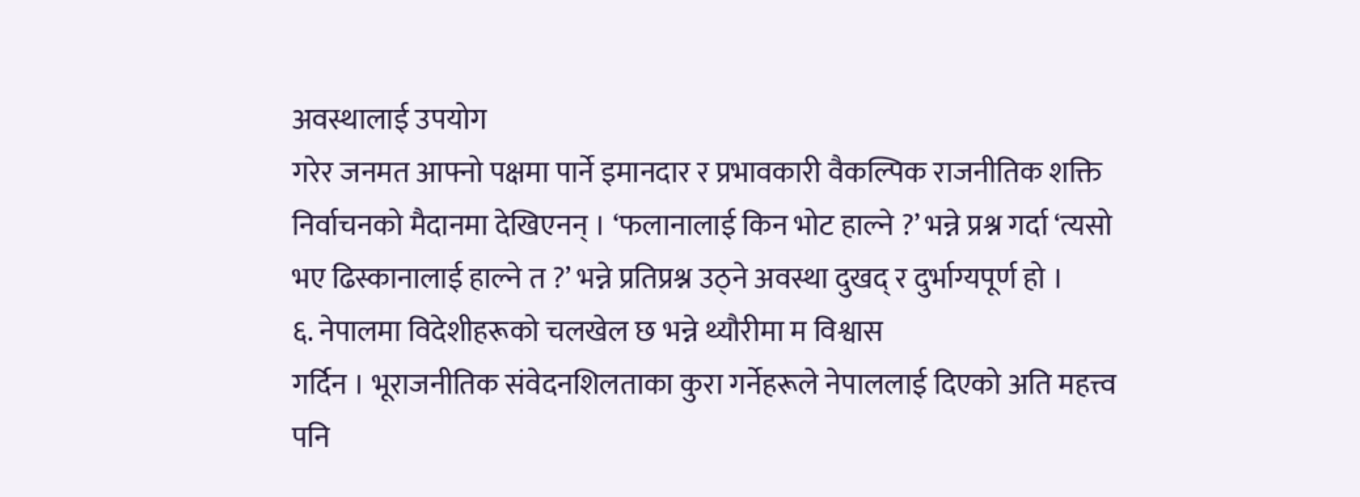अवस्थालाई उपयोग
गरेर जनमत आफ्नो पक्षमा पार्ने इमानदार र प्रभावकारी वैकल्पिक राजनीतिक शक्ति
निर्वाचनको मैदानमा देखिएनन् । ‘फलानालाई किन भोट हाल्ने ?’ भन्ने प्रश्न गर्दा ‘त्यसो
भए ढिस्कानालाई हाल्ने त ?’ भन्ने प्रतिप्रश्न उठ्ने अवस्था दुखद् र दुर्भाग्यपूर्ण हो ।
६. नेपालमा विदेशीहरूको चलखेल छ भन्ने थ्यौरीमा म विश्वास
गर्दिन । भूराजनीतिक संवेदनशिलताका कुरा गर्नेहरूले नेपाललाई दिएको अति महत्त्व
पनि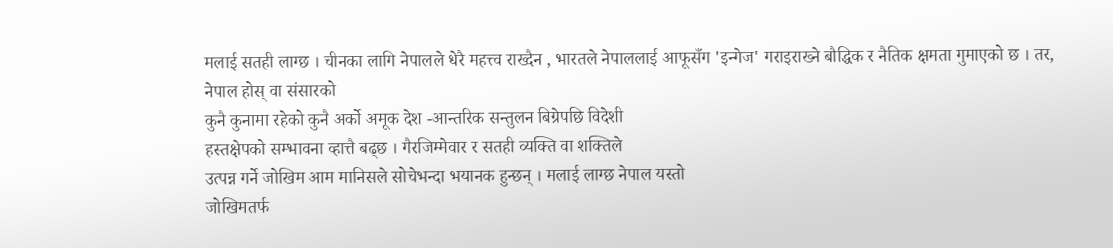मलाई सतही लाग्छ । चीनका लागि नेपालले धेरै महत्त्व राख्दैन , भारतले नेपाललाई आफूसँग 'इन्गेज' गराइराख्ने बौद्धिक र नैतिक क्षमता गुमाएको छ । तर, नेपाल होस् वा संसारको
कुनै कुनामा रहेको कुनै अर्को अमूक देश -आन्तरिक सन्तुलन बिग्रेपछि विदेशी
हस्तक्षेपको सम्भावना व्हात्तै बढ्छ । गैरजिम्मेवार र सतही व्यक्ति वा शक्तिले
उत्पन्न गर्ने जोखिम आम मानिसले सोचेभन्दा भयानक हुन्छन् । मलाई लाग्छ नेपाल यस्तो
जोखिमतर्फ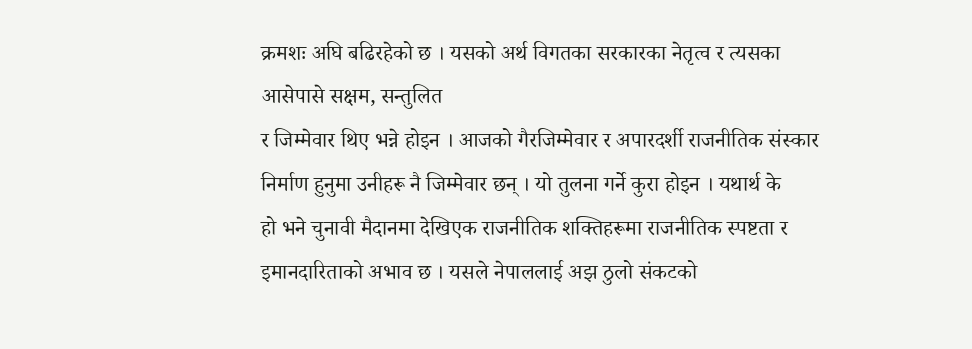क्रमशः अघि बढिरहेको छ । यसको अर्थ विगतका सरकारका नेतृत्व र त्यसका
आसेपासे सक्षम, सन्तुलित
र जिम्मेवार थिए भन्ने होइन । आजको गैरजिम्मेवार र अपारदर्शी राजनीतिक संस्कार
निर्माण हुनुमा उनीहरू नै जिम्मेवार छन् । यो तुलना गर्ने कुरा होइन । यथार्थ के
हो भने चुनावी मैदानमा देखिएक राजनीतिक शक्तिहरूमा राजनीतिक स्पष्टता र
इमानदारिताको अभाव छ । यसले नेपाललाई अझ ठुलो संकटको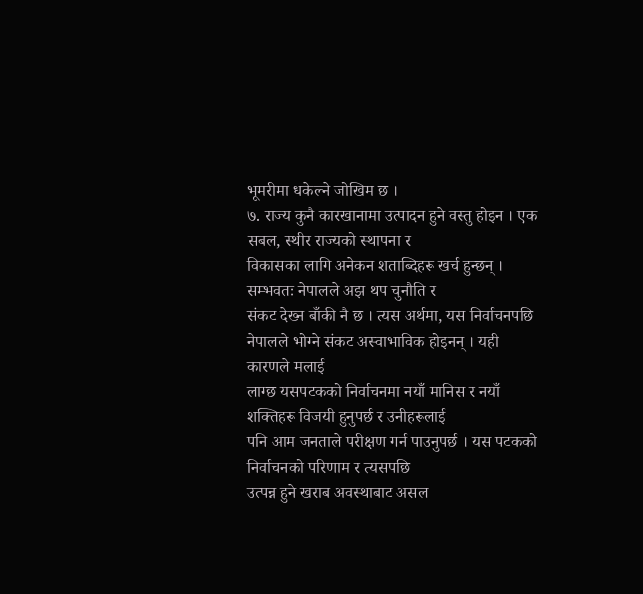भूमरीमा धकेल्ने जोखिम छ ।
७. राज्य कुनै कारखानामा उत्पादन हुने वस्तु होइन । एक सबल, स्थीर राज्यको स्थापना र
विकासका लागि अनेकन शताब्दिहरू खर्च हुन्छन् । सम्भवतः नेपालले अझ थप चुनौति र
संकट देख्न बाँकी नै छ । त्यस अर्थमा, यस निर्वाचनपछि नेपालले भोग्ने संकट अस्वाभाविक होइनन् । यही कारणले मलाई
लाग्छ यसपटकको निर्वाचनमा नयाँ मानिस र नयाँ शक्तिहरू विजयी हुनुपर्छ र उनीहरूलाई
पनि आम जनताले परीक्षण गर्न पाउनुपर्छ । यस पटकको निर्वाचनको परिणाम र त्यसपछि
उत्पन्न हुने खराब अवस्थाबाट असल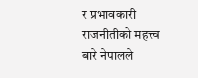र प्रभावकारी राजनीतीको महत्त्व बारे नेपालले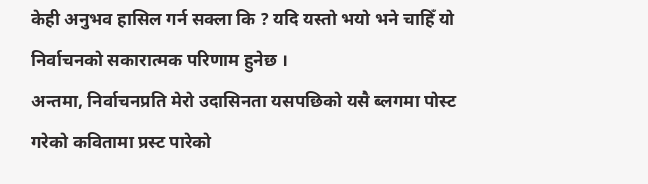केही अनुभव हासिल गर्न सक्ला कि ? यदि यस्तो भयो भने चाहिँ यो निर्वाचनको सकारात्मक परिणाम हुनेछ ।
अन्तमा, निर्वाचनप्रति मेरो उदासिनता यसपछिको यसै ब्लगमा पोस्ट गरेको कवितामा प्रस्ट पारेको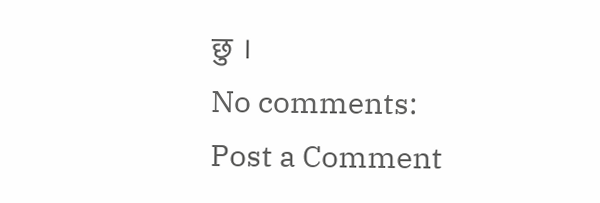छु ।
No comments:
Post a Comment